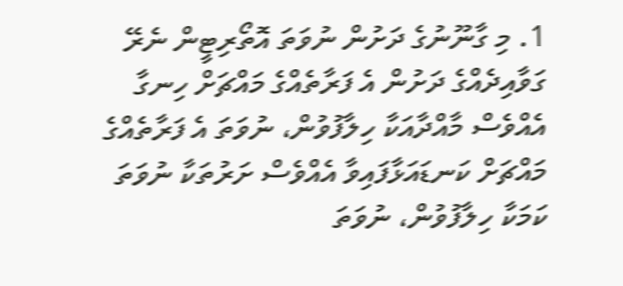1. މި ގާނޫނުގެ ދަށުން ނުވަތަ އޮތޯރިޓީން ނެރޭ ގަވާއިދެއްގެ ދަށުން އެ ފަރާތެއްގެ މައްޗަށް ހިނގާ އެއްވެސް މާއްދާއަކާ ހިލާފުވުން، ނުވަތަ އެ ފަރާތެއްގެ މައްޗަށް ކަނޑައަޅާފައިވާ އެއްވެސް ށަރުތަކާ ނުވަތަ ކަމަކާ ހިލާފުވުން، ނުވަތަ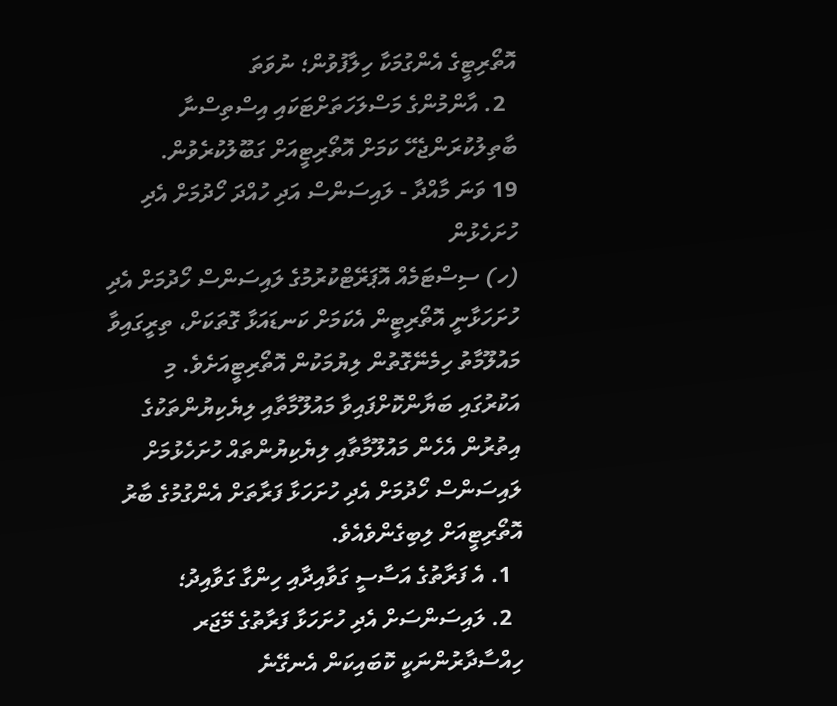އޮތޯރިޓީގެ އެންގުމަކާ ހިލާފުވުން؛ ނުވަތަ
  2. އާންމުންގެ މަސްލަހަތަށްޓަކައި އިސްތިސްނާ ބާތިލުކުރަންޖެހޭ ކަމަށް އޮތޯރިޓީއަށް ގަބޫލުކުރެވުން.
19 ވަނަ މާއްދާ - ލައިސަންސް އަދި ހުއްދަ ހޯދުމަށް އެދި ހުށަހެޅުން
(ހ) ސިސްޓަމެއް އޮޕަރޭޓްކުރުމުގެ ލައިސަންސް ހޯދުމަށް އެދި ހުށަހަޅާނީ އޮތޯރިޓީން އެކަމަށް ކަނޑައަޅާ ގޮތަކަށް، ތިރީގައިވާ މައުލޫމާތު ހިމެނޭގޮތުން ލިޔުމަކުން އޮތޯރިޓީއަށެވެ. މި އަކުރުގައި ބަޔާންކޮށްފައިވާ މައުލޫމާތާއި ލިޔެކިޔުންތަކުގެ އިތުރުން އެހެން މައުލޫމާތާއި ލިޔެކިޔުންތައް ހުށަހެޅުމަށް ލައިސަންސް ހޯދުމަށް އެދި ހުށަހަޅާ ފަރާތަށް އެންގުމުގެ ބާރު އޮތޯރިޓީއަށް ލިބިގެންވެއެވެ.
  1. އެ ފަރާތުގެ އަސާސީ ގަވާއިދާއި ހިންގާ ގަވާއިދު؛
  2. ލައިސަންސަށް އެދި ހުށަހަޅާ ފަރާތުގެ މޭޖަރ ހިއްސާދާރުންނަކީ ކޮބައިކަން އެނގޭނެ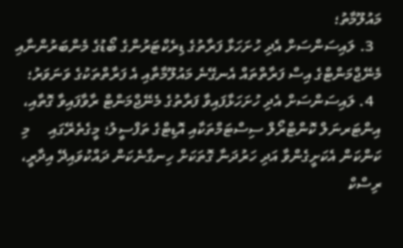މައުލޫމާތު؛
  3. ލައިސަންސަށް އެދި ހުށަހަޅާ ފަރާތުގެ ޑިރެކްޓަރުންގެ ބޯޑުގެ މެންބަރުންނާއި މެނޭޖްމަންޓްގެ އިސް ފަރާތްތައް އެނގޭނެ މައުލޫމާތާއި އެ ފަރާތްތަކުގެ ވަނަވަރު؛
  4. ލައިސަންސަށް އެދި ހުށަހަޅާފައިވާ ފަރާތުގެ މެނޭޖްމަންޓް ރާވާފައިވާ ގޮތާއި، އިންޓަރނަލް ކޮންޓްރޯލް ސިސްޓަމްތަކާއި އޮޑިޓްގެ ތަފްސީލު؛ މީގެތެރޭގައި     މި ކަންކަން އެކަށީގެންވާ އަދި ހަރުދަނާ ގޮތަކަށް ހިނގާނެކަން ދައްކުވައިދޭ އިދާރީ، ރިސްކް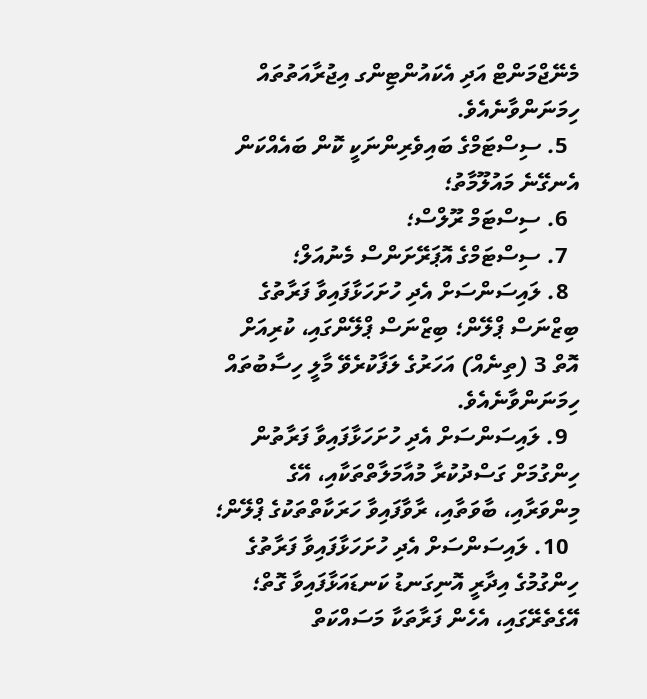މެނޭޖްމަންޓް އަދި އެކައުންޓިންގ އިޖުރާއަތުތައް ހިމަނަންވާނެއެވެ.
  5. ސިސްޓަމްގެ ބައިވެރިންނަކީ ކޮން ބައެއްކަން އެނގޭނެ މައުލޫމާތު؛
  6. ސިސްޓަމް ރޫލްސް؛
  7. ސިސްޓަމްގެ އޮޕަރޭށަންސް މެނުއަލް؛
  8. ލައިސަންސަށް އެދި ހުށަހަޅާފައިވާ ފަރާތުގެ ބިޒްނަސް ޕްލޭން؛ ބިޒްނަސް ޕްލޭންގައި، ކުރިއަށް އޮތް 3 (ތިނެއް) އަހަރުގެ ލަފާކުރެވޭ މާލީ ހިސާބުތައް ހިމަނަންވާނެއެވެ.
  9. ލައިސަންސަށް އެދި ހުށަހަޅާފައިވާ ފަރާތުން ހިންގުމަށް ގަސްދުކުރާ މުއާމަލާތްތަކާއި، އޭގެ މިންވަރާއި، ބާވަތާއި، ރާވާފައިވާ ހަރަކާތްތަކުގެ ޕްލޭން؛
  10. ލައިސަންސަށް އެދި ހުށަހަޅާފައިވާ ފަރާތުގެ ހިންގުމުގެ އިދާރީ އޮނިގަނޑު ކަނޑައަޅާފައިވާ ގޮތް؛ އޭގެތެރޭގައި، އެހެން ފަރާތަކާ މަސައްކަތް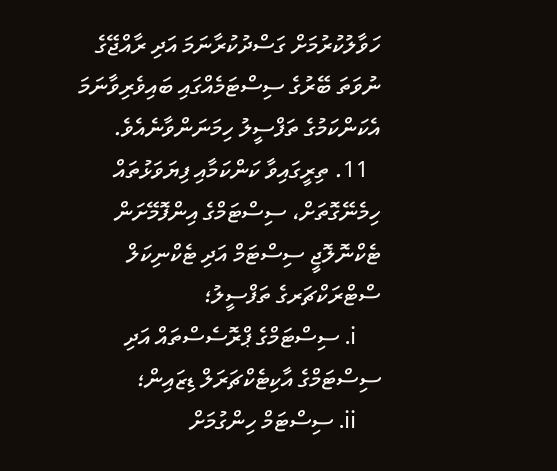ހަވާލުކުރުމަށް ގަސްދުކުރާނަމަ އަދި ރާއްޖޭގެ ނުވަތަ ބޭރުގެ ސިސްޓަމެއްގައި ބައިވެރިވާނަމަ އެކަންކަމުގެ ތަފްސީލު ހިމަނަންވާނެއެވެ.
  11. ތިރީގައިވާ ކަންކަމާއި ފިޔަވަޅުތައް ހިމެނޭގޮތަށް، ސިސްޓަމްގެ އިންފޮމޭށަން ޓެކްނޮލޮޖީ ސިސްޓަމް އަދި ޓެކްނިކަލް ސްޓްރަކްޗަރގެ ތަފްސީލު؛
    i. ސިސްޓަމްގެ ޕްރޮސެސްތައް އަދި ސިސްޓަމްގެ އާކިޓެކްޗަރަލް ޑިޒައިން؛
    ii. ސިސްޓަމް ހިންގުމަށް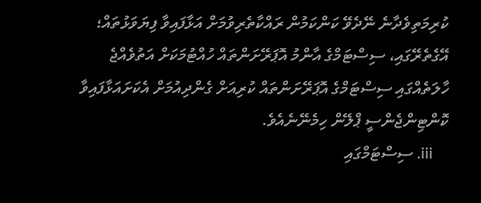ކުރިމަތިވެދާނެ ނޭދެވޭ ކަންކަމުން ރައްކާތެރިވުމަށް އަޅާފައިވާ ފިޔަވަޅުތައް؛ އޭގެތެރޭގައި، ސިސްޓަމްގެ އާންމު އޮޕަރޭށަންތައް ހުއްޓުމަކަށް އަތުވެއްޖެ ހާލަތެއްގައި ސިސްޓަމްގެ އޮޕަރޭށަންތައް ކުރިއަށް ގެންދިއުމަށް އެކަށައަޅާފައިވާ ކޮންޓިންޖެންސީ ޕްލޭން ހިމެނޭނެއެވެ.
    iii. ސިސްޓަމްގައި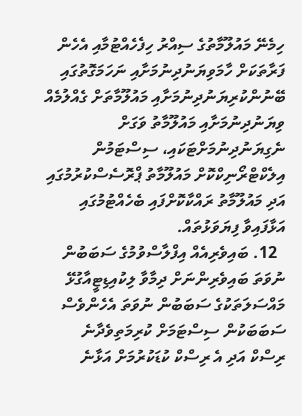ހިމެނޭ މައުލޫމާތުގެ ސިއްރު ހިފެހެއްޓުމާއި އެހެން ފަރާތަކަށް ހާމަވިޔަނުދިނުމަށާއި ނަހަމަގޮތުގައި ބޭނުންކުރިޔަނުދިނުމަށާއި މައުލޫމާތަށް ގެއްލުމެއް ވިޔަނުދިނުމަށާއި މައުލޫމާތު ވަގަށް ނެގިޔަނުދިނުމަށްޓަކައި، ސިސްޓަމުން އިލެކްޓްރޯނިކްކޮށް މައުލޫމާތު ޕްރޮސެސްކުރުމުގައި އަދި މައުލޫމާތު ރައްކާކޮށްފައި ބެހެއްޓުމުގައި އަޅާފައިވާ ފިޔަވަޅުތައް.
  12. ބައިވެރިއެއް އިފްލާސްވުމުގެ ސަބަބުން ނުވަތަ ބައިވެރިންނަށް ދިމާވާ ލިކުއިޑިޓީއާގުޅޭ މައްސަލަތަކުގެ ސަބަބުން ނުވަތަ އެހެންވެސް ސަބަބަކުން ސިސްޓަމަށް ކުރިމަތިވެދާނެ ރިސްކް އަދި އެ ރިސްކް ކުޑަކުރުމަށް އަޅާނެ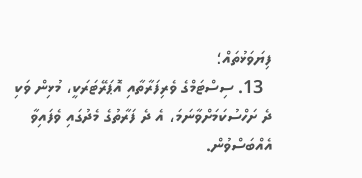ފިޔަވަޅުތައް؛
  13. ސިސްޓަމްގެ ވެރިފަރާތާއި އޮޕަރޭޓަރަކީ، މުޅިން ވަކި ދެ ށަހްސުކަމަށްވާނަމަ، އެ ދެ ފަރާތުގެ މެދުގައި ވެފައިވާ އެއްބަސްވުން.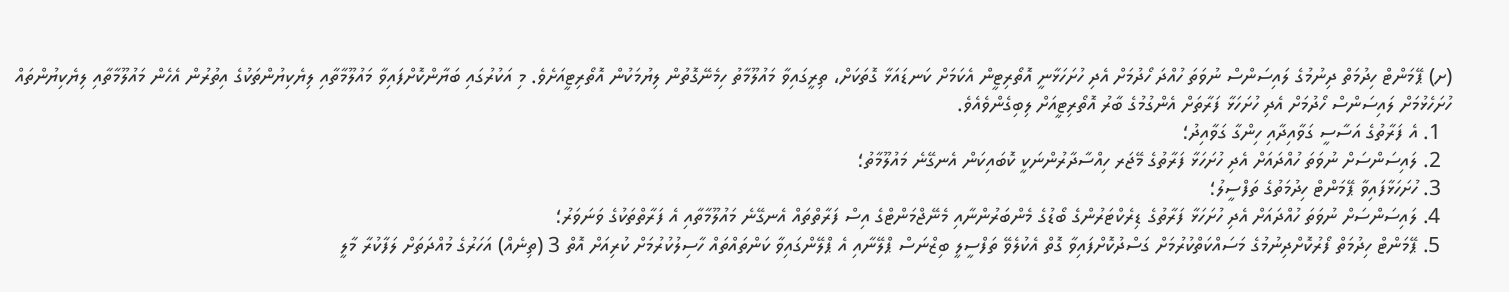(ށ) ޕޭމަންޓް ހިދުމަތް ދިނުމުގެ ލައިސަންސް ނުވަތަ ހުއްދަ ހޯދުމަށް އެދި ހުށަހަޅާނީ އޮތޯރިޓީން އެކަމަށް ކަނޑައަޅާ ގޮތަކަށް، ތިރީގައިވާ މައުލޫމާތު ހިމެނޭގޮތުން ލިޔުމަކުން އޮތޯރިޓީއަށެވެ. މި އަކުރުގައި ބަޔާންކޮށްފައިވާ މައުލޫމާތާއި ލިޔެކިޔުންތަކުގެ އިތުރުން އެހެން މައުލޫމާތާއި ލިޔެކިޔުންތައް ހުށަހެޅުމަށް ލައިސަންސް ހޯދުމަށް އެދި ހުށަހަޅާ ފަރާތަށް އެންގުމުގެ ބާރު އޮތޯރިޓީއަށް ލިބިގެންވެއެވެ.
  1. އެ ފަރާތުގެ އަސާސީ ގަވާއިދާއި ހިންގާ ގަވާއިދު؛
  2. ލައިސަންސަށް ނުވަތަ ހުއްދައަށް އެދި ހުށަހަޅާ ފަރާތުގެ މޭޖަރ ހިއްސާދާރުންނަކީ ކޮބައިކަން އެނގޭނެ މައުލޫމާތު؛
  3. ހުށަހަޅާފައިވާ ޕޭމަންޓް ހިދުމަތުގެ ތަފްސީލު؛
  4. ލައިސަންސަށް ނުވަތަ ހުއްދައަށް އެދި ހުށަހަޅާ ފަރާތުގެ ޑިރެކްޓަރުންގެ ބޯޑުގެ މެންބަރުންނާއި މެނޭޖްމަންޓްގެ އިސް ފަރާތްތައް އެނގޭނެ މައުލޫމާތާއި އެ ފަރާތްތަކުގެ ވަނަވަރު؛
  5. ޕޭމަންޓް ހިދުމަތް ފޯރުކޮށްދިނުމުގެ މަސައްކަތްކުރުމަށް ގަސްދުކޮށްފައިވާ ގޮތް އެކުލެވޭ ތަފްސީލީ ބިޒްނަސް ޕްލޭނާއި އެ ޕްލޭންގައިވާ ކަންތައްތައް ހާސިލުކުރުމަށް ކުރިއަށް އޮތް 3 (ތިނެއް) އަހަރުގެ މުއްދަތަށް ލަފާކުރާ މާލީ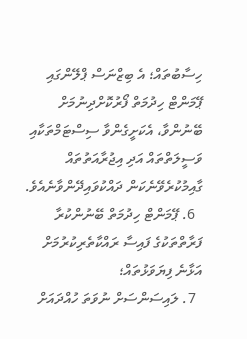ހިސާބުތައް؛ އެ ބިޒްނަސް ޕްލޭންގައި ޕޭމަންޓް ހިދުމަތް ފޯރުކޮށްދިނުމަށް ބޭނުންވާ، އެކަށީގެންވާ ސިސްޓަމްތަކާއި ވަސީލަތްތައް އަދި އިޖުރާއަތުތައް ގާއިމުކުރެވޭނެކަން ދައްކުވައިދޭންވާނެއެވެ.
  6. ޕޭމަންޓް ހިދުމަތް ބޭނުންކުރާ ފަރާތްތަކުގެ ފައިސާ ރައްކާތެރިކުރުމަށް އަޅާނެ ފިޔަވަޅުތައް؛
  7. ލައިސަންސަށް ނުވަތަ ހުއްދައަށް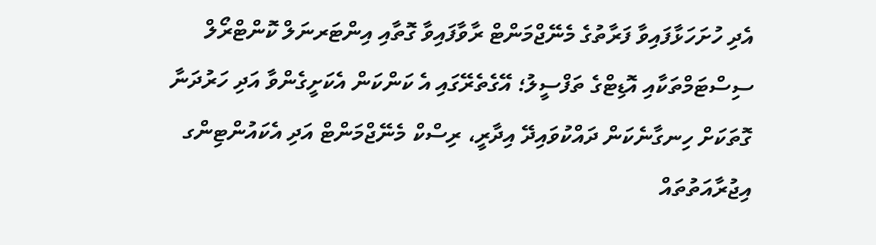އެދި ހުށަހަޅާފައިވާ ފަރާތުގެ މެނޭޖްމަންޓް ރާވާފައިވާ ގޮތާއި އިންޓަރނަލް ކޮންޓްރޯލް ސިސްޓަމްތަކާއި އޮޑިޓްގެ ތަފްސީލު؛ އޭގެތެރޭގައި އެ ކަންކަން އެކަށީގެންވާ އަދި ހަރުދަނާ ގޮތަކަށް ހިނގާނެކަން ދައްކުވައިދޭ އިދާރީ، ރިސްކް މެނޭޖްމަންޓް އަދި އެކައުންޓިންގ އިޖުރާއަތުތައް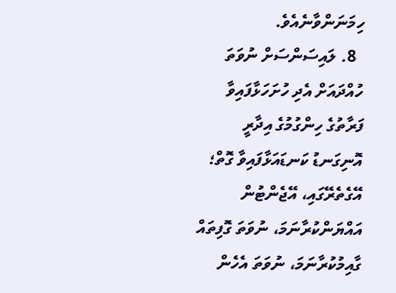ހިމަނަންވާނެއެވެ.
  8. ލައިސަންސަށް ނުވަތަ ހުއްދައަށް އެދި ހުށަހަޅާފައިވާ ފަރާތުގެ ހިންގުމުގެ އިދާރީ އޮނިގަނޑު ކަނޑައަޅާފައިވާ ގޮތް؛ އޭގެތެރޭގައި، އޭޖެންޓުން އައްޔަންކުރާނަމަ، ނުވަތަ ގޮފިތައް ގާއިމުކުރާނަމަ، ނުވަތަ އެހެން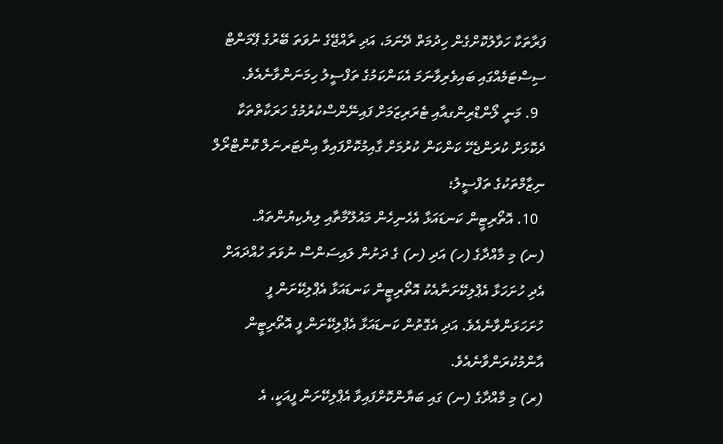ފަރާތަކާ ހަވާލުކޮށްގެން ހިދުމަތް ދޭނަމަ، އަދި ރާއްޖޭގެ ނުވަތަ ބޭރުގެ ޕޭމަންޓް ސިސްޓަމެއްގައި ބައިވެރިވާނަމަ އެކަންކަމުގެ ތަފްސީލު ހިމަނަންވާނެއެވެ.
  9. މަނީ ލޯންޑްރިންގއާއި ޓެރަރިޒަމަށް ފައިނޭންސްކުރުމުގެ ހަރަކާތްތަކާ ދެކޮޅަށް ކުރަންޖެހޭ ކަންކަން ކުރުމަށް ގާއިމުކޮށްފައިވާ އިންޓަރނަލް ކޮންޓްރޯލް ނިޒާމްތަކުގެ ތަފްސީލު؛
  10. އޮތޯރިޓީން ކަނޑައަޅާ އެހެނިހެން މައުލޫމާތާއި ލިޔެކިޔުންތައް.
(ނ) މި މާއްދާގެ (ހ) އަދި (ށ) ގެ ދަށުން ލައިސަންސް ނުވަތަ ހުއްދައަށް އެދި ހުށަހަޅާ އެޕްލިކޭށަނާއެކު އޮތޯރިޓީން ކަނޑައަޅާ އެޕްލިކޭށަން ފީ ހުށަހަޅަންވާނެއެވެ. އަދި އެގޮތުން ކަނޑައަޅާ އެޕްލިކޭށަން ފީ އޮތޯރިޓީން އާންމުކުރަންވާނެއެވެ.
(ރ) މި މާއްދާގެ (ނ) ގައި ބަޔާންކޮށްފައިވާ އެޕްލިކޭށަން ފީއަކީ، އެ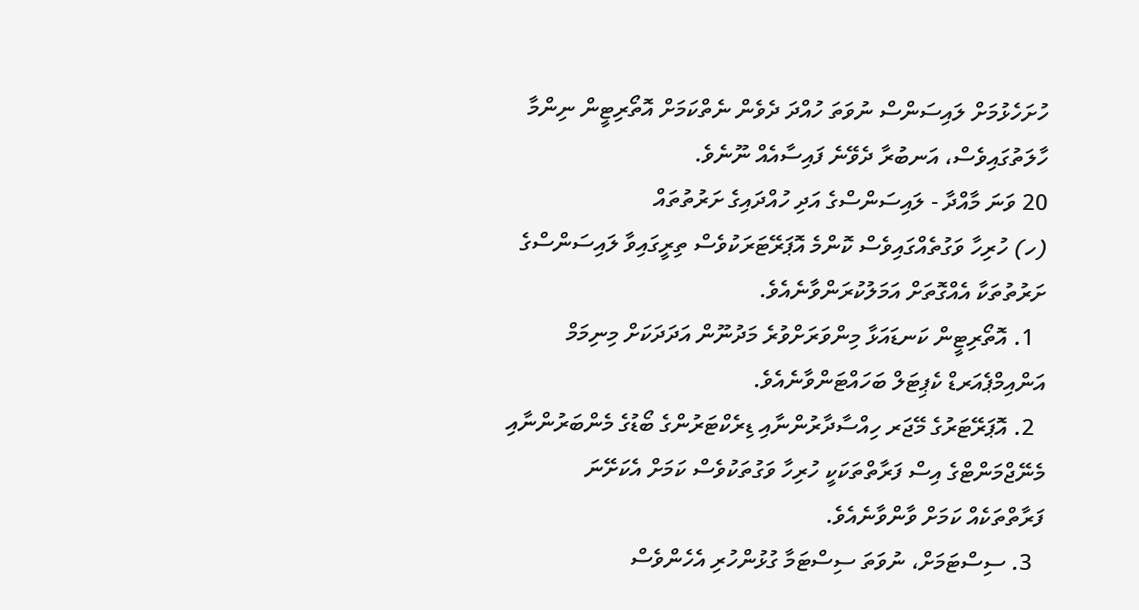ހުށަހެޅުމަށް ލައިސަންސް ނުވަތަ ހުއްދަ ދެވެން ނެތްކަމަށް އޮތޯރިޓީން ނިންމާ ހާލަތުގައިވެސް، އަނބުރާ ދެވޭނެ ފައިސާއެއް ނޫނެވެ.
20 ވަނަ މާއްދާ - ލައިސަންސްގެ އަދި ހުއްދައިގެ ށަރުތުތައް
(ހ) ހުރިހާ ވަގުތެއްގައިވެސް ކޮންމެ އޮޕަރޭޓަރަކުވެސް ތިރީގައިވާ ލައިސަންސްގެ ށަރުތުތަކާ އެއްގޮތަށް އަމަލުކުރަންވާނެއެވެ.
  1. އޮތޯރިޓީން ކަނޑައަޅާ މިންވަރަށްވުރެ މަދުނޫން އަދަދަކަށް މިނިމަމް އަންއިމްޕެއަރޑް ކެޕިޓަލް ބަހައްޓަންވާނެއެވެ.
  2. އޮޕަރޭޓަރުގެ މޭޖަރ ހިއްސާދާރުންނާއި ޑިރެކްޓަރުންގެ ބޯޑުގެ މެންބަރުންނާއި މެނޭޖްމަންޓްގެ އިސް ފަރާތްތަކަކީ ހުރިހާ ވަގުތަކުވެސް ކަމަށް އެކަށޭނަ ފަރާތްތަކެއް ކަމަށް ވާންވާނެއެވެ.
  3. ސިސްޓަމަށް، ނުވަތަ ސިސްޓަމާ ގުޅުންހުރި އެހެންވެސް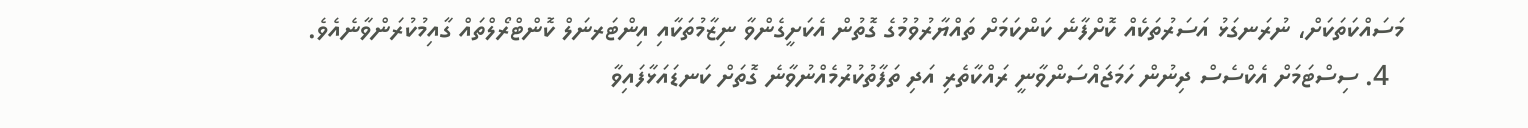މަސައްކަތަކަށް، ނުރަނގަޅު އަސަރުތަކެއް ކޮށްފާނެ ކަންކަމަށް ތައްޔާރުވުމުގެ ގޮތުން އެކަށީގެންވާ ނިޒާމުތަކާއި އިންޓަރނަލް ކޮންޓްރޯލްތައް ގާއިމުކުރަންވާނެއެވެ.
  4. ސިސްޓަމަށް އެކްސެސް ދިނުން ހަމަޖައްސަންވާނީ ރައްކާތެރި އަދި ތަފާތުކުރުމެއްނުވާނެ ގޮތަށް ކަނޑައަޅާފައިވާ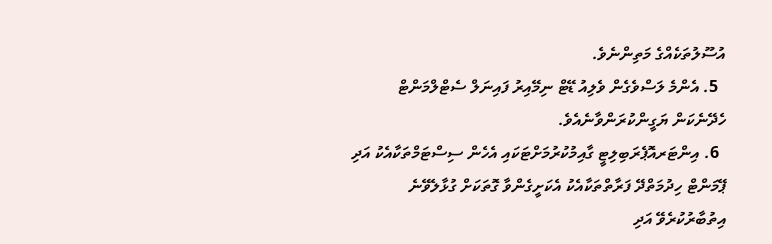އުސޫލުތަކެއްގެ މަތިންނެވެ.
  5. އެންމެ ލަސްވެގެން ވެލިއު ޑޭޓް ނިމޭއިރު ފައިނަލް ސެޓްލްމަންޓް ހެދޭނެކަން ޔަގީންކުރަންވާނެއެވެ.
  6. އިންޓަރއޮޕެރަބިލިޓީ ގާއިމުކުރުމަށްޓަކައި އެހެން ސިސްޓަމްތަކާއެކު އަދި ޕޭމަންޓް ހިދުމަތްދޭ ފަރާތްތަކާއެކު އެކަށީގެންވާ ގޮތަކަށް ގުޅާލެވޭނެ އިތުބާރުކުރެވޭ އަދި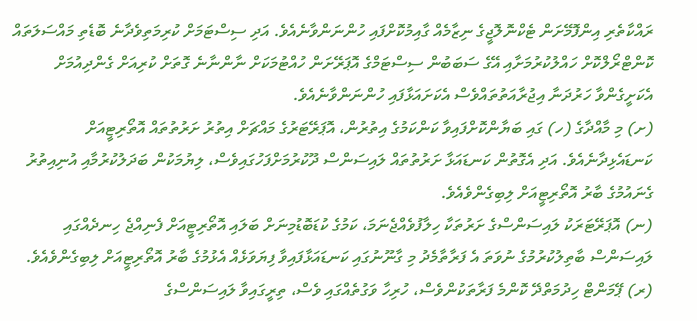ރައްކާތެރި އިންފޮމޭށަން ޓެކްނޮލޮޖީގެ ނިޒާމެއް ގާއިމުކޮށްފައި ހުންނަންވާނެއެވެ. އަދި ސިސްޓަމަށް ކުރިމަތިވެދާނެ ބޮޑެތި މައްސަލަތައް ކޮންޓްރޯލްކޮށް ހައްލުކުރުމަށާއި އޭގެ ސަބަބުން ސިސްޓަމްގެ އޮޕަރޭށަން ހުއްޓުމަކަށް ނާންނާނެ ގޮތަށް ކުރިއަށް ގެންދިއުމަށް އެކަށީގެންވާ ހަރުދަނާ އިޖުރާއަތުތައްވެސް އެކަށައަޅާފައި ހުންނަންވާނެއެވެ.
(ށ) މި މާއްދާގެ (ހ) ގައި ބަޔާންކޮށްފައިވާ ކަންކަމުގެ އިތުރުން، އޮޕަރޭޓަރުގެ މައްޗަށް އިތުރު ށަރުތުތައް އޮތޯރިޓީއަށް ކަނޑައެޅިދާނެއެވެ. އަދި އެގޮތުން ކަނޑައަޅާ ށަރުތުތައް ލައިސަންސް ދޫކުރުމަށްފަހުގައިވެސް، ލިޔުމަކުން ބަދަލުކުރުމާއި އުނިއިތުރު ގެނައުމުގެ ބާރު އޮތޯރިޓީއަށް ލިބިގެންވެއެވެ.
(ނ) އޮޕަރޭޓަރަކު ލައިސަންސްގެ ށަރުތަކާ ހިލާފުވެއްޖެނަމަ، ކަމުގެ ކުޑަބޮޑުމިނަށް ބަލައި އޮތޯރިޓީއަށް ފެނިއްޖެ ހިނދެއްގައި ލައިސަންސް ބާތިލުކުރުމުގެ ނުވަތަ އެ ފަރާތާމެދު މި ގާނޫނުގައި ކަނޑައަޅާފައިވާ ފިޔަވަޅެއް އެޅުމުގެ ބާރު އޮތޯރިޓީއަށް ލިބިގެންވެއެވެ.
(ރ) ޕޭމަންޓް ހިދުމަތްދޭ ކޮންމެ ފަރާތަކުންވެސް، ހުރިހާ ވަގުތެއްގައި ވެސް، ތިރީގައިވާ ލައިސަންސްގެ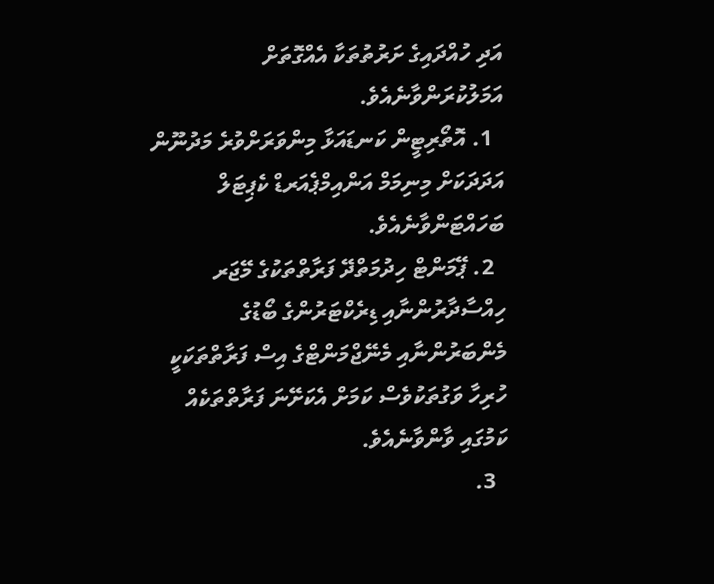އަދި ހުއްދައިގެ ށަރުތުތަކާ އެއްގޮތަށް އަމަލުކުރަންވާނެއެވެ.
  1. އޮތޯރިޓީން ކަނޑައަޅާ މިންވަރަށްވުރެ މަދުނޫން އަދަދަކަށް މިނިމަމް އަންއިމްޕެއަރޑް ކެޕިޓަލް ބަހައްޓަންވާނެއެވެ.
  2. ޕޭމަންޓް ހިދުމަތްދޭ ފަރާތްތަކުގެ މޭޖަރ ހިއްސާދާރުންނާއި ޑިރެކްޓަރުންގެ ބޯޑުގެ މެންބަރުންނާއި މެނޭޖްމަންޓްގެ އިސް ފަރާތްތަކަކީ ހުރިހާ ވަގުތަކުވެސް ކަމަށް އެކަށޭނަ ފަރާތްތަކެއް ކަމުގައި ވާންވާނެއެވެ.
  3.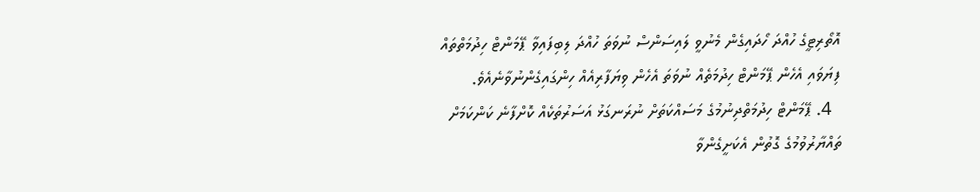އޮތޯރިޓީގެ ހުއްދަ ހޯދައިގެން މެނުވީ ލައިސަންސް ނުވަތަ ހުއްދަ ލިބިފައިވާ ޕޭމަންޓް ހިދުމަތްތައް ފިޔަވައި އެހެން ޕޭމަންޓް ހިދުމަތެއް ނުވަތަ އެހެން ވިޔަފާރިއެއް ހިންގައިގެންނުވާނެއެވެ.
  4. ޕޭމަންޓް ހިދުމަތްދިނުމުގެ މަސައްކަތަށް ނުރަނގަޅު އަސަރުތަކެއް ކޮށްފާނެ ކަންކަމަށް ތައްޔާރުވުމުގެ ގޮތުން އެކަށީގެންވާ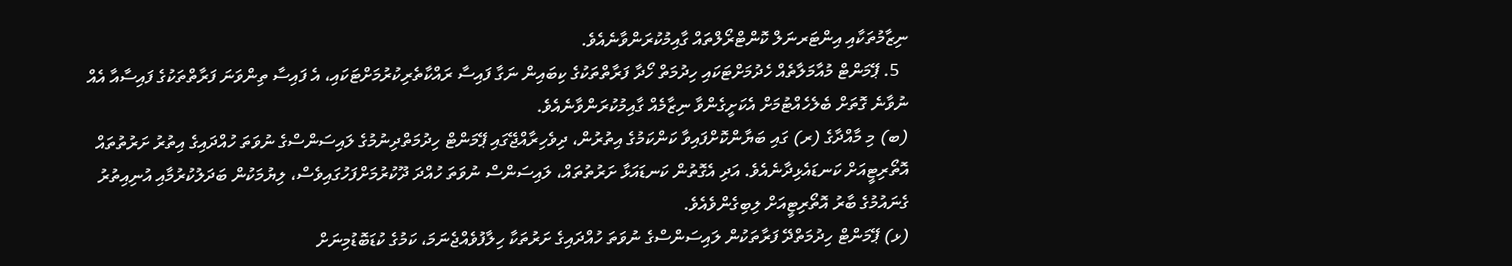ނިޒާމުތަކާއި އިންޓަރނަލް ކޮންޓްރޯލްތައް ގާއިމުކުރަންވާނެއެވެ.
  5. ޕޭމަންޓް މުއާމަލާތެއް ހެދުމަށްޓަކައި ހިދުމަތް ހޯދާ ފަރާތްތަކުގެ ކިބައިން ނަގާ ފައިސާ ރައްކާތެރިކުރުމަށްޓަކައި، އެ ފައިސާ ތިންވަނަ ފަރާތްތަކުގެ ފައިސާއާ އެއް ނުވާނެ ގޮތަށް ބެލެހެއްޓުމަށް އެކަށީގެންވާ ނިޒާމެއް ގާއިމުކުރަންވާނެއެވެ.
(ބ) މި މާއްދާގެ (ރ) ގައި ބަޔާންކޮށްފައިވާ ކަންކަމުގެ އިތުރުން، ދިވެހިރާއްޖޭގައި ޕޭމަންޓް ހިދުމަތްދިނުމުގެ ލައިސަންސްގެ ނުވަތަ ހުއްދައިގެ އިތުރު ށަރުތުތައް އޮތޯރިޓީއަށް ކަނޑައެޅިދާނެއެވެ. އަދި އެގޮތުން ކަނޑައަޅާ ށަރުތުތައް، ލައިސަންސް ނުވަތަ ހުއްދަ ދޫކުރުމަށްފަހުގައިވެސް، ލިޔުމަކުން ބަދަލުކުރުމާއި އުނިއިތުރު ގެނައުމުގެ ބާރު އޮތޯރިޓީއަށް ލިބިގެންވެއެވެ.
(ޅ) ޕޭމަންޓް ހިދުމަތްދޭ ފަރާތަކުން ލައިސަންސްގެ ނުވަތަ ހުއްދައިގެ ށަރުތަކާ ހިލާފުވެއްޖެނަމަ، ކަމުގެ ކުޑަބޮޑުމިނަށް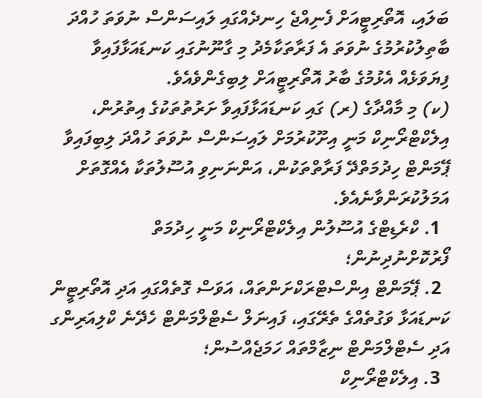ބަލައި، އޮތޯރިޓީއަށް ފެނިއްޖެ ހިނދެއްގައި ލައިސަންސް ނުވަތަ ހުއްދަ ބާތިލުކުރުމުގެ ނުވަތަ އެ ފަރާތަކާމެދު މި ގާނޫނުގައި ކަނޑައަޅާފައިވާ ފިޔަވަޅެއް އެޅުމުގެ ބާރު އޮތޯރިޓީއަށް ލިބިގެންވެއެވެ.
(ކ) މި މާއްދާގެ (ރ) ގައި ކަނޑައަޅާފައިވާ ށަރުތުތަކުގެ އިތުރުން، އިލެކްޓްރޯނިކް މަނީ އިށޫކުރުމަށް ލައިސަންސް ނުވަތަ ހުއްދަ ލިބިފައިވާ ޕޭމަންޓް ހިދުމަތްދޭ ފަރާތްތަކުން، އަންނަނިވި އުސޫލުތަކާ އެއްގޮތަށް އަމަލުކުރަންވާނެއެވެ.
  1. ކްރެޑިޓްގެ އުސޫލުން އިލެކްޓްރޯނިކް މަނީ ހިދުމަތް ފޯރުކޮށްނުދިނުން؛
  2. ޕޭމަންޓް އިންސްޓްރަކްށަންތައް، އަވަސް ގޮތެއްގައި އަދި އޮތޯރިޓީން ކަނޑައަޅާ ވަގުތެއްގެ ތެރޭގައި، ފައިނަލް ސެޓްލްމަންޓް ހެދޭނެ ކްލިއަރިންގ އަދި ސެޓްލްމަންޓް ނިޒާމްތައް ހަމަޖެއްސުން؛
  3. އިލެކްޓްރޯނިކް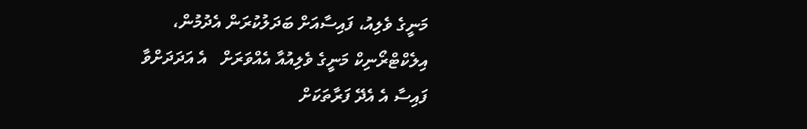މަނީގެ ވެލިއު، ފައިސާއަށް ބަދަލުކުރަން އެދުމުން، އިލެކްޓްރޯނިކް މަނީގެ ވެލިއުއާ އެއްވަރަށް   އެ އަދަދަށްވާ ފައިސާ އެ އެދޭ ފަރާތަކަށް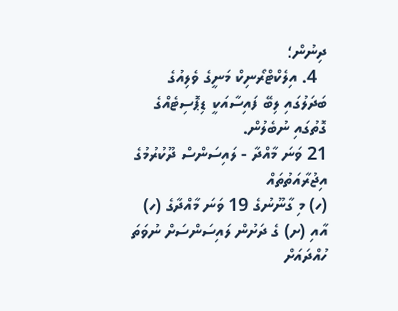ދިނުން؛
  4. އިލެކްޓްރޯނިކް މަނީގެ ވެލިއުގެ ބަދަލުގައި ލިބޭ ފައިސާއަކީ ޑިޕޮސިޓެއްގެ ގޮތުގައި ނުބެލުން.
21 ވަނަ މާއްދާ - ލައިސަންސް ދޫކުރުމުގެ އިޖުރާއަތުތައް
(ހ) މި ގާނޫނުގެ 19 ވަނަ މާއްދާގެ (ހ) އާއި (ށ) ގެ ދަށުން ލައިސަންސަށް ނުވަތަ ހުއްދައަށް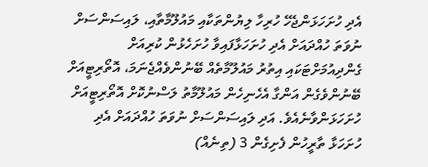އެދި ހުށަހަޅަންޖެހޭ ހުރިހާ ލިޔުންތަކާއި މައުލޫމާތާއި، ލައިސަންސަށް ނުވަތަ ހުއްދައަށް އެދި ހުށަހަޅާފައިވާ ހުށަހެޅުން ކުރިއަށް ގެންދިއުމަށްޓަކައި އިތުރު މައުލޫމާތެއް ބޭނުންވެއްޖެނަމަ، އޮތޯރިޓީއަށް ބޭނުންވެގެން އަންގާ އެހެނިހެން މައުލޫމާތު ލަސްނުކޮށް އޮތޯރިޓީއަށް ހުށަހަޅަންވާނެއެވެ. އަދި ލައިސަންސަށް ނުވަތަ ހުއްދައަށް އެދި ހުށަހަޅާ ތާރީހުން ފެށިގެން 3 (ތިނެއް)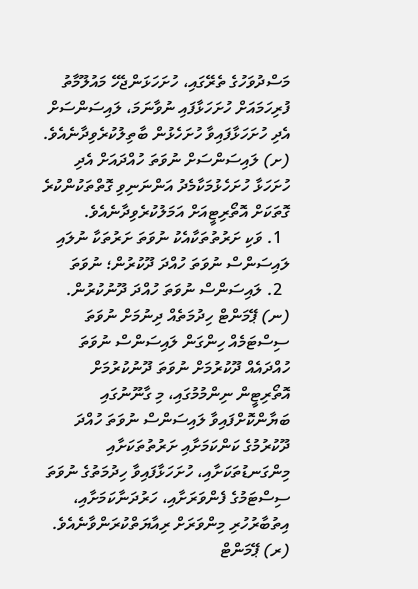މަސްދުވަހުގެ ތެރޭގައި، ހުށަހަޅަންޖެހޭ މައުލޫމާތު ފުރިހަމައަށް ހުށަހަޅާފައި ނުވާނަމަ، ލައިސަންސަށް އެދި ހުށަހަޅާފައިވާ ހުށަހެޅުން ބާތިލުކުރެވިދާނެއެވެ.
(ށ) ލައިސަންސަށް ނުވަތަ ހުއްދައަށް އެދި ހުށަހަޅާ ހުށަހެޅުމަކާމެދު އަންނަނިވި ގޮތްތަކުންކުރެ ގޮތަކަށް އޮތޯރިޓީއަށް އަމަލުކުރެވިދާނެއެވެ.
  1. ވަކި ށަރުތުތަކާއެކު ނުވަތަ ށަރުތަކާ ނުލައި ލައިސަންސް ނުވަތަ ހުއްދަ ދޫކުރުން؛ ނުވަތަ
  2. ލައިސަންސް ނުވަތަ ހުއްދަ ދޫނުކުރުން.
(ނ) ޕޭމަންޓް ހިދުމަތެއް ދިނުމަށް ނުވަތަ ސިސްޓަމެއް ހިންގަން ލައިސަންސް ނުވަތަ ހުއްދައެއް ދޫކުރުމަށް ނުވަތަ ދޫނުކުރުމަށް އޮތޯރިޓީން ނިންމުމުގައި، މި ގާނޫނުގައި ބަޔާންކޮށްފައިވާ ލައިސަންސް ނުވަތަ ހުއްދަ ދޫކުރުމުގެ ކަންކަމަށާއި ށަރުތުތަކަށާއި މިންގަނޑުތަކަށާއި، ހުށަހަޅާފައިވާ ހިދުމަތުގެ ނުވަތަ ސިސްޓަމުގެ ފެންވަރަށާއި، ހަރުދަނާކަމަށާއި، އިތުބާރުހުރި މިންވަރަށް ރިއާޔަތްކުރަންވާނެއެވެ.
(ރ) ޕޭމަންޓް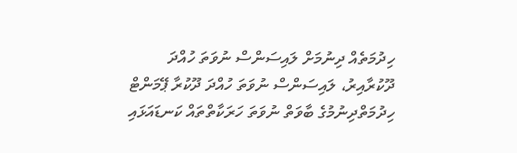ހިދުމަތެއް ދިނުމަށް ލައިސަންސް ނުވަތަ ހުއްދަ ދޫކުރާއިރު، ލައިސަންސް ނުވަތަ ހުއްދަ ދޫކުރާ ޕޭމަންޓް ހިދުމަތްދިނުމުގެ ބާވަތް ނުވަތަ ހަރަކާތްތައް ކަނޑައަޅައި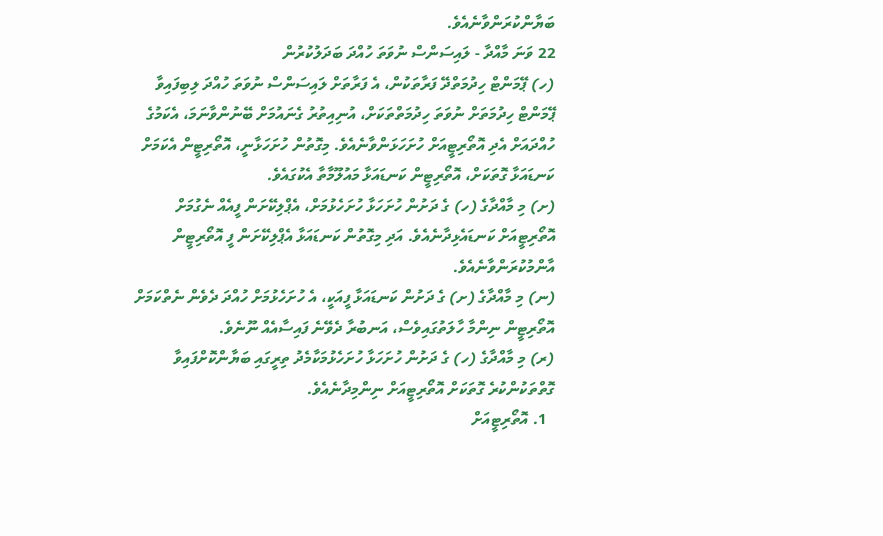ބަޔާންކުރަންވާނެއެވެ.
22 ވަނަ މާއްދާ - ލައިސަންސް ނުވަތަ ހުއްދަ ބަދަލުކުރުން
(ހ) ޕޭމަންޓް ހިދުމަތްދޭ ފަރާތަކުން، އެ ފަރާތަށް ލައިސަންސް ނުވަތަ ހުއްދަ ލިބިފައިވާ ޕޭމަންޓް ހިދުމަތަށް ނުވަތަ ހިދުމަތްތަކަށް، އުނިއިތުރު ގެނައުމަށް ބޭނުންވާނަމަ، އެކަމުގެ ހުއްދައަށް އެދި އޮތޯރިޓީއަށް ހުށަހަޅަންވާނެއެވެ. މިގޮތުން ހުށަހަޅާނީ، އޮތޯރިޓީން އެކަމަށް ކަނޑައަޅާ ގޮތަކަށް، އޮތޯރިޓީން ކަނޑައަޅާ މައުލޫމާތާ އެކުގައެވެ.
(ށ) މި މާއްދާގެ (ހ) ގެ ދަށުން ހުށަހަޅާ ހުށަހެޅުމަށް، އެޕްލިކޭށަން ފީއެއް ނެގުމަށް އޮތޯރިޓީއަށް ކަނޑައެޅިދާނެއެވެ. އަދި މިގޮތުން ކަނޑައަޅާ އެޕްލިކޭށަން ފީ އޮތޯރިޓީން އާންމުކުރަންވާނެއެވެ.
(ނ) މި މާއްދާގެ (ށ) ގެ ދަށުން ކަނޑައަޅާ ފީއަކީ، އެ ހުށަހެޅުމަށް ހުއްދަ ދެވެން ނެތްކަމަށް އޮތޯރިޓީން ނިންމާ ހާލަތުގައިވެސް، އަނބުރާ ދެވޭނެ ފައިސާއެއް ނޫނެވެ.
(ރ) މި މާއްދާގެ (ހ) ގެ ދަށުން ހުށަހަޅާ ހުށަހެޅުމަކާމެދު ތިރީގައި ބަޔާންކޮށްފައިވާ ގޮތްތަކުންކުރެ ގޮތަކަށް އޮތޯރިޓީއަށް ނިންމިދާނެއެވެ.
  1. އޮތޯރިޓީއަށް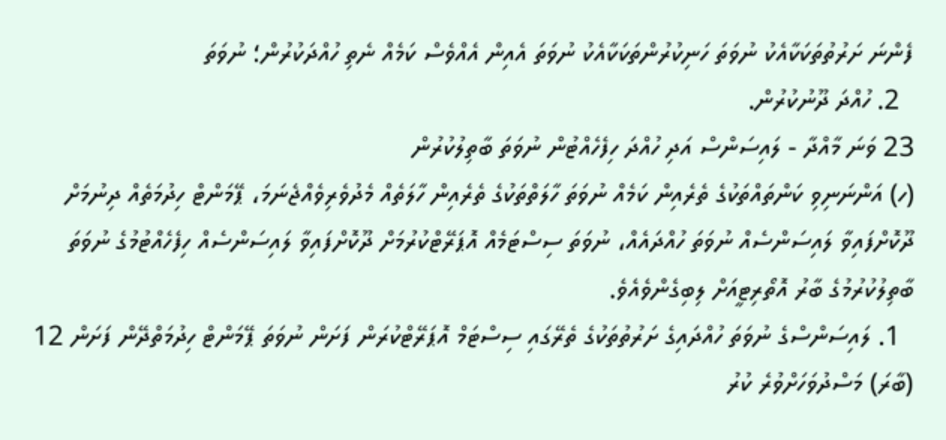ފެންނަ ށަރުތުތަކަކާއެކު ނުވަތަ ހަނިކުރުންތަކަކާއެކު ނުވަތަ އެއިން އެއްވެސް ކަމެއް ނެތި ހުއްދަކުރުން؛ ނުވަތަ
  2. ހުއްދަ ދޫނުކުރުން.
23 ވަނަ މާއްދާ - ލައިސަންސް އަދި ހުއްދަ ހިފެހެއްޓުން ނުވަތަ ބާތިލުކުރުން
(ހ) އަންނަނިވި ކަންތައްތަކުގެ ތެރެއިން ކަމެއް ނުވަތަ ހާލަތްތަކުގެ ތެރެއިން ހާލަތެއް މެދުވެރިވެއްޖެނަމަ، ޕޭމަންޓް ހިދުމަތެއް ދިނުމަށް ދޫކޮށްފައިވާ ލައިސަންސެއް ނުވަތަ ހުއްދައެއް، ނުވަތަ ސިސްޓަމެއް އޮޕަރޭޓްކުރުމަށް ދޫކޮށްފައިވާ ލައިސަންސެއް ހިފެހެއްޓުމުގެ ނުވަތަ ބާތިލުކުރުމުގެ ބާރު އޮތޯރިޓީއަށް ލިބިގެންވެއެވެ.
  1. ލައިސަންސްގެ ނުވަތަ ހުއްދައިގެ ށަރުތުތަކުގެ ތެރޭގައި ސިސްޓަމް އޮޕަރޭޓްކުރަން ފަށަން ނުވަތަ ޕޭމަންޓް ހިދުމަތްދޭން ފަށަން 12 (ބާރަ) މަސްދުވަހަށްވުރެ ކުރު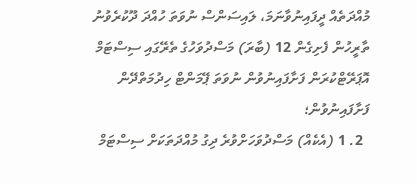މުއްދަތެއް ދީފައިނުވާނަމަ، ލައިސަންސް ނުވަތަ ހުއްދަ ދޫކުރެވުނު ތާރީހުން ފެށިގެން 12 (ބާރަ) މަސްދުވަހުގެ ތެރޭގައި ސިސްޓަމް އޮޕަރޭޓްކުރަން ފަށާފައިނުވުން ނުވަތަ ޕޭމަންޓް ހިދުމަތްދޭން ފަށާފައިނުވުން؛
  2. 1 (އެކެއް) މަސްދުވަހަށްވުރެ ދިގު މުއްދަތަކަށް ސިސްޓަމް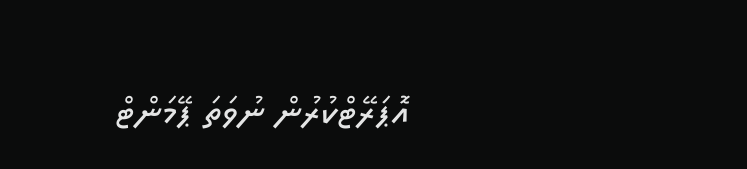އޮޕަރޭޓްކުރުން ނުވަތަ ޕޭމަންޓް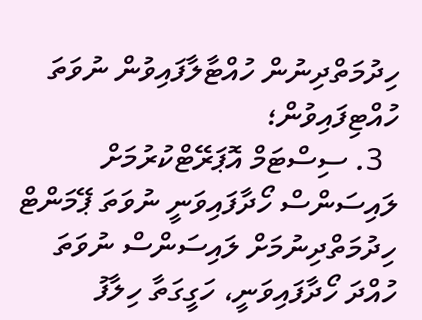ހިދުމަތްދިނުން ހުއްޓާލާފައިވުން ނުވަތަ ހުއްޓިފައިވުން؛
  3. ސިސްޓަމް އޮޕަރޭޓްކުރުމަށް ލައިސަންސް ހޯދާފައިވަނީ ނުވަތަ ޕޭމަންޓް ހިދުމަތްދިނުމަށް ލައިސަންސް ނުވަތަ ހުއްދަ ހޯދާފައިވަނީ، ހަގީގަތާ ހިލާފު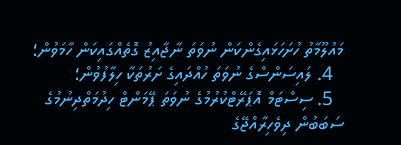މައުލޫމާތު ހުށަހަޅައިގެންކަން ނުވަތަ ނާޖާއިޒު ގޮތެއްގައިކަން ހާމަވުން؛
  4. ލައިސަންސްގެ ނުވަތަ ހުއްދައިގެ ށަރުތަކާ ހިލާފުވުން؛
  5. ސިސްޓަމް އޮޕަރޭޓްކުރުމުގެ ނުވަތަ ޕޭމަންޓް ހިދުމަތްދިނުމުގެ ސަބަބުން ދިވެހިރާއްޖޭގެ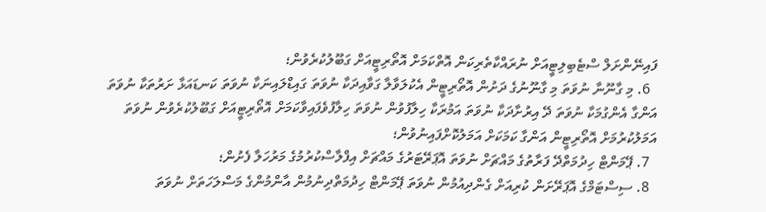ފައިނޭންށަލް ސްޓެބިލިޓީއަށް ނުރައްކާތެރިކަން އޮތްކަމަށް އޮތޯރިޓީއަށް ގަބޫލުކުރެވުން؛
  6. މި ގާނޫނާ ނުވަތަ މި ގާނޫނުގެ ދަށުން އޮތޯރިޓީން އެކުލަވާލާ ގަވާއިދަކާ ނުވަތަ ގައިޑްލައިނަކާ ނުވަތަ ކަނޑައަޅާ ށަރުތަކާ ނުވަތަ އަންގާ އެންގުމަކާ ނުވަތަ ދޭ އިރުށާދަކާ ނުވަތަ އަމުރަކާ ހިލާފުވުން ނުވަތަ ހިލާފުވެފައިވާކަމަށް އޮތޯރިޓީއަށް ގަބޫލުކުރެވުން ނުވަތަ އަމަލުކުރުމަށް އޮތޯރިޓީން އަންގާ ކަމަކަށް އަމަލުކޮށްފައިނުވުން؛
  7. ޕޭމަންޓް ހިދުމަތްދޭ ފަރާތުގެ މައްޗަށް ނުވަތަ އޮޕަރޭޓަރުގެ މައްޗަށް އިފްލާސްކުރުމުގެ މަރުހަލާ ފެށުން؛
  8. ސިސްޓަމްގެ އޮޕަރޭށަން ކުރިއަށް ގެންދިއުމުން ނުވަތަ ޕޭމަންޓް ހިދުމަތްދިނުމުން އާންމުންގެ މަސްލަހަތަށް ނުވަތަ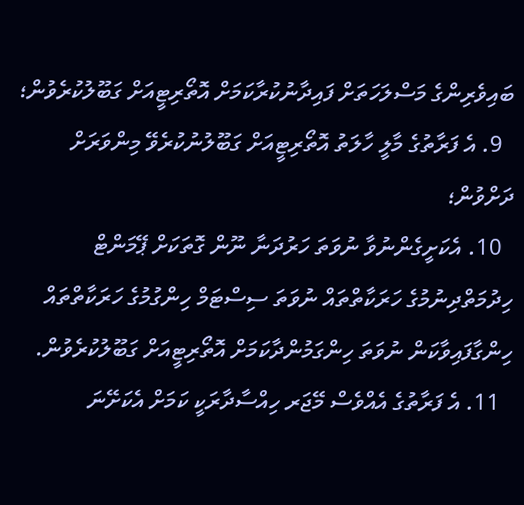ބައިވެރިންގެ މަސްލަހަތަށް ފައިދާނުކުރާކަމަށް އޮތޯރިޓީއަށް ގަބޫލުކުރެވުން؛
  9. އެ ފަރާތުގެ މާލީ ހާލަތު އޮތޯރިޓީއަށް ގަބޫލުނުކުރެވޭ މިންވަރަށް ދަށްވުން؛
  10. އެކަށީގެންނުވާ ނުވަތަ ހަރުދަނާ ނޫން ގޮތަކަށް ޕޭމަންޓް ހިދުމަތްދިނުމުގެ ހަރަކާތްތައް ނުވަތަ ސިސްޓަމް ހިންގުމުގެ ހަރަކާތްތައް ހިންގާފައިވާކަން ނުވަތަ ހިންގަމުންދާކަމަށް އޮތޯރިޓީއަށް ގަބޫލުކުރެވުން.
  11. އެ ފަރާތުގެ އެއްވެސް މޭޖަރ ހިއްސާދާރަކީ ކަމަށް އެކަށޭނަ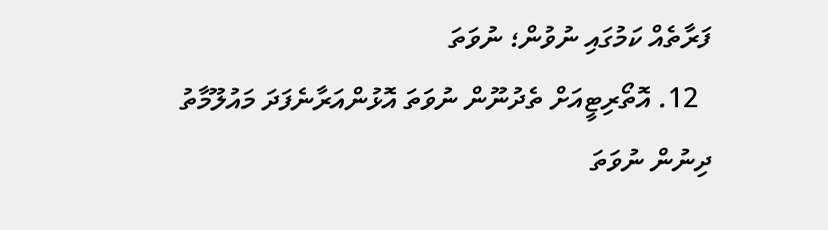ފަރާތެއް ކަމުގައި ނުވުން؛ ނުވަތަ
  12. އޮތޯރިޓީއަށް ތެދުނޫން ނުވަތަ އޮޅުންއަރާނެފަދަ މައުލޫމާތު ދިނުން ނުވަތަ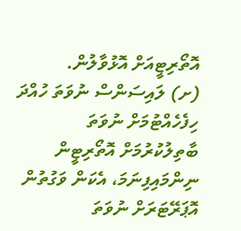އޮތޯރިޓީއަށް އޮޅުވާލުން.
(ށ) ލައިސަންސް ނުވަތަ ހުއްދަ ހިފެހެއްޓުމަށް ނުވަތަ ބާތިލުކުރުމަށް އޮތޯރިޓީން ނިންމައިފިނަމަ، އެކަން ވަގުތުން އޮޕަރޭޓަރަށް ނުވަތަ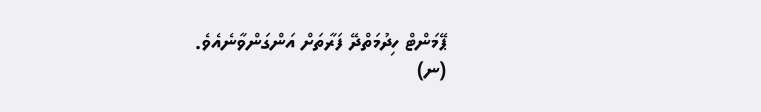ޕޭމަންޓް ހިދުމަތްދޭ ފަރާތަށް އަންގަންވާނެއެވެ.
(ނ)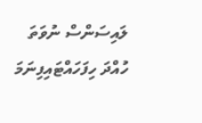ލައިސަންސް ނުވަތަ ހުއްދަ ހިފަހައްޓައިފިނަމަ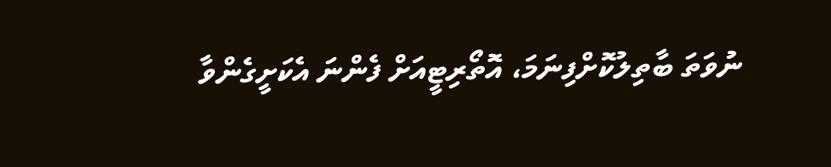ނުވަތަ ބާތިލުކޮށްފިނަމަ، އޮތޯރިޓީއަށް ފެންނަ އެކަށީގެންވާ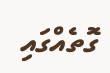ގޮތެއްގައި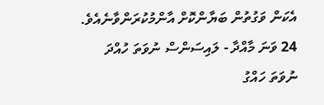އެކަން ވަގުތުން ބަޔާންކޮށް އާންމުކުރަންވާނެއެވެ.
24 ވަނަ މާއްދާ - ލައިސަންސް ނުވަތަ ހުއްދަ ނުވަތަ ހައްގު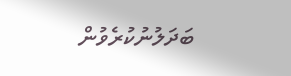ބަދަލުނުކުރެވުން